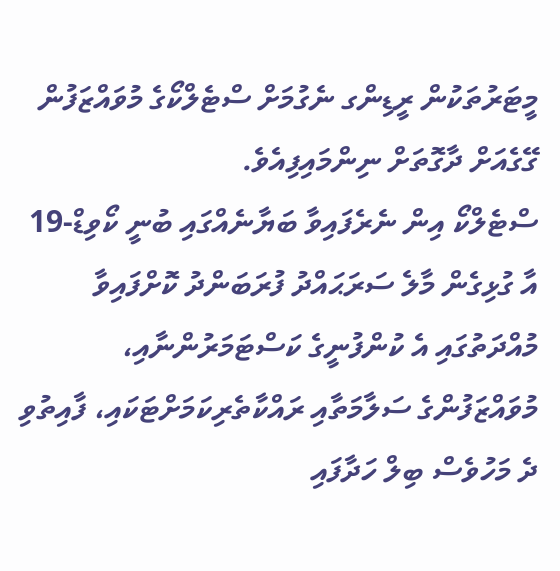މީޓަރުތަކުން ރީޑިންގ ނެގުމަށް ސްޓެލްކޯގެ މުވައްޒަފުން ގޭގެއަށް ދާގޮތަށް ނިންމައިފިއެވެ.
ސްޓެލްކޯ އިން ނެރެފައިވާ ބަޔާނެއްގައި ބުނީ ކޯވިޑް-19 އާ ގުޅިގެން މާލެ ސަރަޙައްދު ފުރަބަންދު ކޮށްފައިވާ މުއްދަތުގައި އެ ކުންފުނީގެ ކަސްޓަމަރުންނާއި، މުވައްޒަފުންގެ ސަލާމަތާއި ރައްކާތެރިކަމަށްޓަކައި، ފާއިތުވި ދެ މަހުވެސް ބިލް ހަދާފައި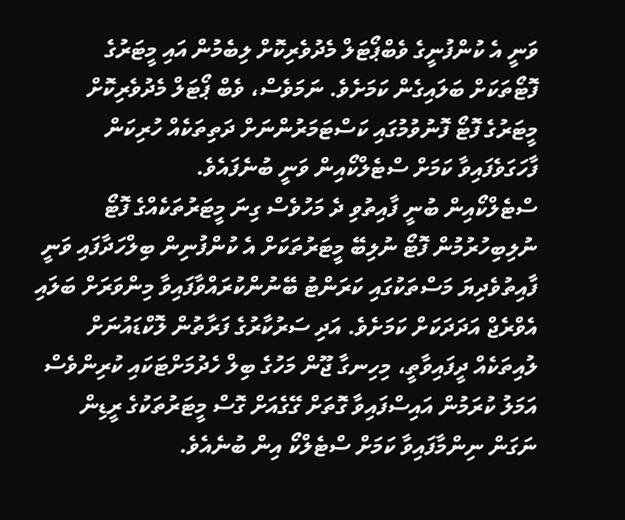ވަނީ އެ ކުންފުނީގެ ވެބްޕޯޓަލް މެދުވެރިކޮށް ލިބެމުން އައި މީޓަރުގެ ފޮޓޯތަކަށް ބަލައިގެން ކަމަށެވެ. ނަމަވެސް، ވެބް ޕޯޓަލް މެދުވެރިކޮށް މީޓަރުގެ ފޮޓޯ ފޮނުވުމުގައި ކަސްޓަމަރުންނަށް ދަތިތަކެއް ހުރިކަން ފާހަގަވެފައިވާ ކަމަށް ސްޓެލްކޯއިން ވަނީ ބުނެފައެވެ.
ސްޓެލްކޯއިން ބުނީ ފާއިތުވި ދެ މަހުވެސް ގިނަ މީޓަރުތަކެއްގެ ފޮޓޯ ނުލިބިހުރުމުން ފޮޓޯ ނުލިބޭ މީޓަރުތަކަށް އެ ކުންފުނިން ބިލްހަދާފައި ވަނީ ފާއިތުވެދިޔަ މަސްތަކުގައި ކަރަންޓު ބޭނުންކުރައްވާފައިވާ މިންވަރަށް ބަލައި އެވްރެޖް އަދަދަކަށް ކަމަށެވެ. އަދި ސަރުކާރުގެ ފަރާތުން ލޮކްޑައުނަށް ލުއިތަކެއް ދީފައިވާތީ، މިހިނގާ ޖޫން މަހުގެ ބިލް ހެދުމަށްޓަކައި ކުރިންވެސް އަމަލު ކުރަމުން އައިސްފައިވާ ގޮތަށް ގޭގެއަށް ގޮސް މީޓަރުތަކުގެ ރީޑިން ނަގަން ނިންމާފައިވާ ކަމަށް ސްޓެލްކޯ އިން ބުނެއެވެ.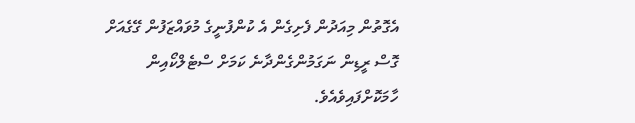އެގޮތުން މިއަދުން ފެށިގެން އެ ކުންފުނީގެ މުވައްޒަފުން ގޭގެއަށް ގޮސް ރީޑިން ނަގަމުންގެންދާނެ ކަމަށް ސްޓެލްކޯއިން ހާމަކޮށްފައިވެއެވެ.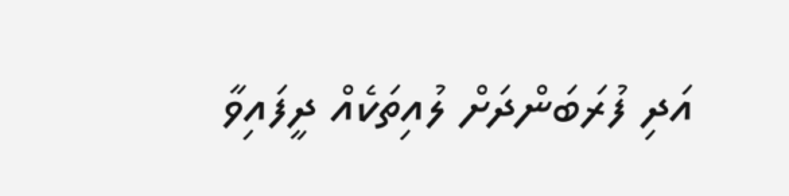އަދި ފުރަބަންދަށް ލުއިތަކެއް ދީފައިވާ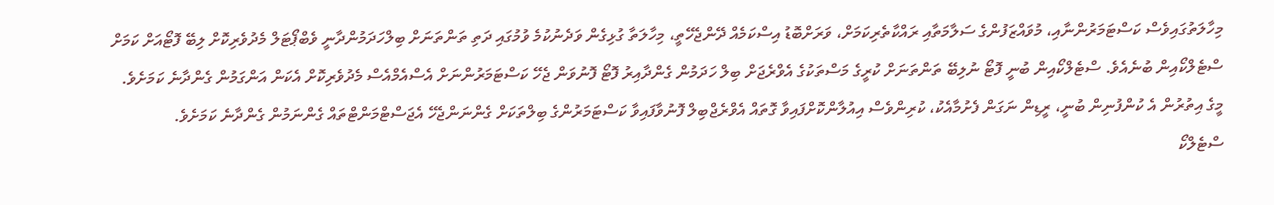މިހާލަތުގައިވެސް ކަސްޓަމަރުންނާއި، މުވައްޒަފުންގެ ސަލާމަތާއި ރައްކާތެރިކަމަށް، ވަރަށްބޮޑު އިސްކަމެއް ދޭންޖެހޭތީ، މިހާލަތާ ގުޅިގެން ވަދެނުކުމެ ވުމުގައި ދަތި ތަންތަނަށް ބިލްހަދަމުންދާނީ ވެބްޕޯޓަލް މެދުވެރިކޮށް ލިބޭ ފޮޓޯއަށް ކަމަށް ސްޓެލްކޯއިން ބުނެއެވެ. ސްޓެލްކޯއިން ބުނީ ފޮޓޯ ނުލިބޭ ތަންތަނަށް ކުރީގެ މަސްތަކުގެ އެވްރެޖަށް ބިލް ހަދަމުން ގެންދާއިރު ފޮޓޯ ފޮނުވަން ޖެހޭ ކަސްޓަމަރުންނަށް އެސްއެމްއެސް މެދުވެރިކޮށް އެކަން އަންގަމުން ގެންދާނެ ކަމަށެވެ.
މީގެ އިތުރުން އެ ކުންފުނިން ބުނީ، ރީޑިން ނަގަން ފެށުމާއެކު، ކުރިންވެސް އިއުލާންކޮށްފައިވާ ގޮތައް އެވްރެޖްބިލް ފޮނުވާފައިވާ ކަސްޓަމަރުންގެ ބިލްތަކަށް ގެންނަންޖެހޭ އެޖަސްޓްމަންޓްތައް ގެންނަމުން ގެންދާނެ ކަމަށެވެ.
ސްޓެލްކޯ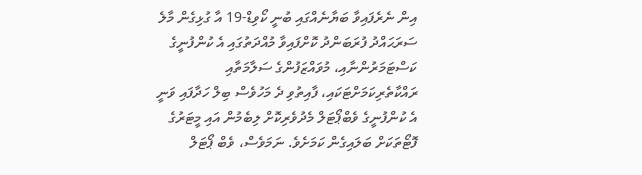އިން ނެރެފައިވާ ބަޔާނެއްގައި ބުނީ ކޯވިޑް-19 އާ ގުޅިގެން މާލެ ސަރަޙައްދު ފުރަބަންދު ކޮށްފައިވާ މުއްދަތުގައި އެ ކުންފުނީގެ ކަސްޓަމަރުންނާއި، މުވައްޒަފުންގެ ސަލާމަތާއި ރައްކާތެރިކަމަށްޓަކައި، ފާއިތުވި ދެ މަހުވެސް ބިލް ހަދާފައި ވަނީ އެ ކުންފުނީގެ ވެބްޕޯޓަލް މެދުވެރިކޮށް ލިބެމުން އައި މީޓަރުގެ ފޮޓޯތަކަށް ބަލައިގެން ކަމަށެވެ. ނަމަވެސް، ވެބް ޕޯޓަލް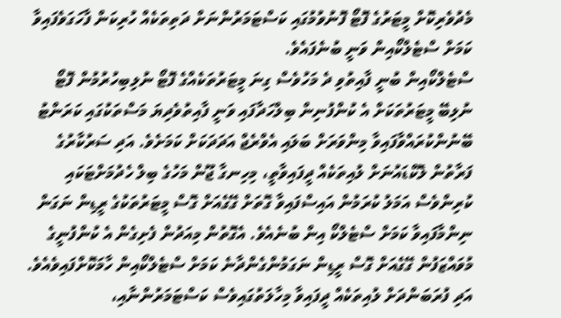މެދުވެރިކޮށް މީޓަރުގެ ފޮޓޯ ފޮނުވުމުގައި ކަސްޓަމަރުންނަށް ދަތިތަކެއް ހުރިކަން ފާހަގަވެފައިވާ ކަމަށް ސްޓެލްކޯއިން ވަނީ ބުނެފައެވެ.
ސްޓެލްކޯއިން ބުނީ ފާއިތުވި ދެ މަހުވެސް ގިނަ މީޓަރުތަކެއްގެ ފޮޓޯ ނުލިބިހުރުމުން ފޮޓޯ ނުލިބޭ މީޓަރުތަކަށް އެ ކުންފުނިން ބިލްހަދާފައި ވަނީ ފާއިތުވެދިޔަ މަސްތަކުގައި ކަރަންޓު ބޭނުންކުރައްވާފައިވާ މިންވަރަށް ބަލައި އެވްރެޖް އަދަދަކަށް ކަމަށެވެ. އަދި ސަރުކާރުގެ ފަރާތުން ލޮކްޑައުނަށް ލުއިތަކެއް ދީފައިވާތީ، މިހިނގާ ޖޫން މަހުގެ ބިލް ހެދުމަށްޓަކައި ކުރިންވެސް އަމަލު ކުރަމުން އައިސްފައިވާ ގޮތަށް ގޭގެއަށް ގޮސް މީޓަރުތަކުގެ ރީޑިން ނަގަން ނިންމާފައިވާ ކަމަށް ސްޓެލްކޯ އިން ބުނެއެވެ. އެގޮތުން މިއަދުން ފެށިގެން އެ ކުންފުނީގެ މުވައްޒަފުން ގޭގެއަށް ގޮސް ރީޑިން ނަގަމުންގެންދާނެ ކަމަށް ސްޓެލްކޯއިން ހާމަކޮށްފައިވެއެވެ.
އަދި ފުރަބަންދަށް ލުއިތަކެއް ދީފައިވާ މިހާލަތުގައިވެސް ކަސްޓަމަރުންނާއި،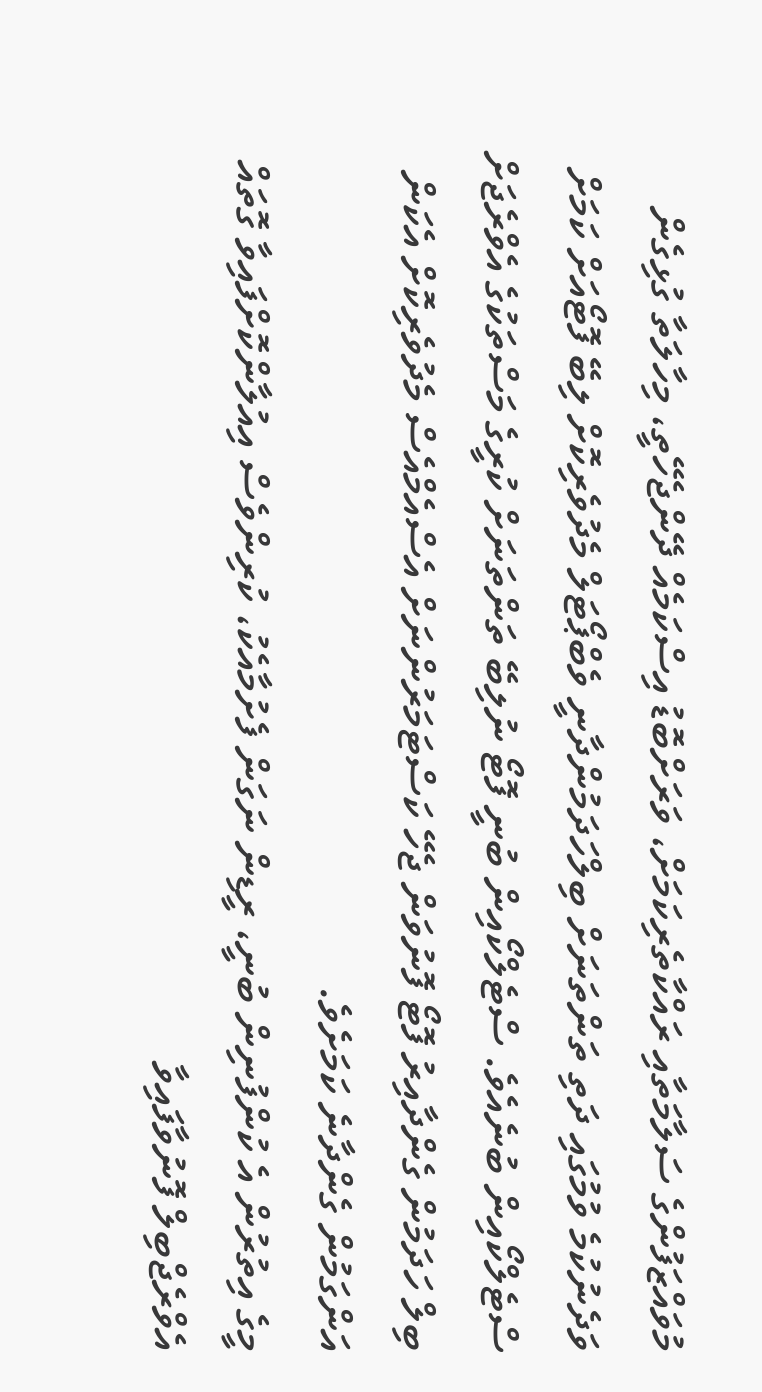މުވައްޒަފުންގެ ސަލާމަތާއި ރައްކާތެރިކަމަށް، ވަރަށްބޮޑު އިސްކަމެއް ދޭންޖެހޭތީ، މިހާލަތާ ގުޅިގެން ވަދެނުކުމެ ވުމުގައި ދަތި ތަންތަނަށް ބިލްހަދަމުންދާނީ ވެބްޕޯޓަލް މެދުވެރިކޮށް ލިބޭ ފޮޓޯއަށް ކަމަށް ސްޓެލްކޯއިން ބުނެއެވެ. ސްޓެލްކޯއިން ބުނީ ފޮޓޯ ނުލިބޭ ތަންތަނަށް ކުރީގެ މަސްތަކުގެ އެވްރެޖަށް ބިލް ހަދަމުން ގެންދާއިރު ފޮޓޯ ފޮނުވަން ޖެހޭ ކަސްޓަމަރުންނަށް އެސްއެމްއެސް މެދުވެރިކޮށް އެކަން އަންގަމުން ގެންދާނެ ކަމަށެވެ.
މީގެ އިތުރުން އެ ކުންފުނިން ބުނީ، ރީޑިން ނަގަން ފެށުމާއެކު، ކުރިންވެސް އިއުލާންކޮށްފައިވާ ގޮތައް އެވްރެޖްބިލް ފޮނުވާފައިވާ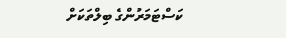ކަސްޓަމަރުންގެ ބިލްތަކަށް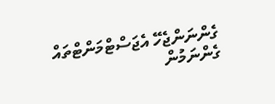ގެންނަންޖެހޭ އެޖަސްޓްމަންޓްތައް ގެންނަމުން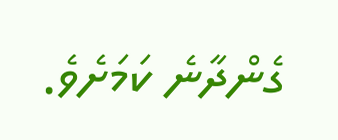ގެންދާނެ ކަމަށެވެ.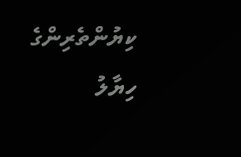ކިޔުންތެރިންގެ ހިޔާލު